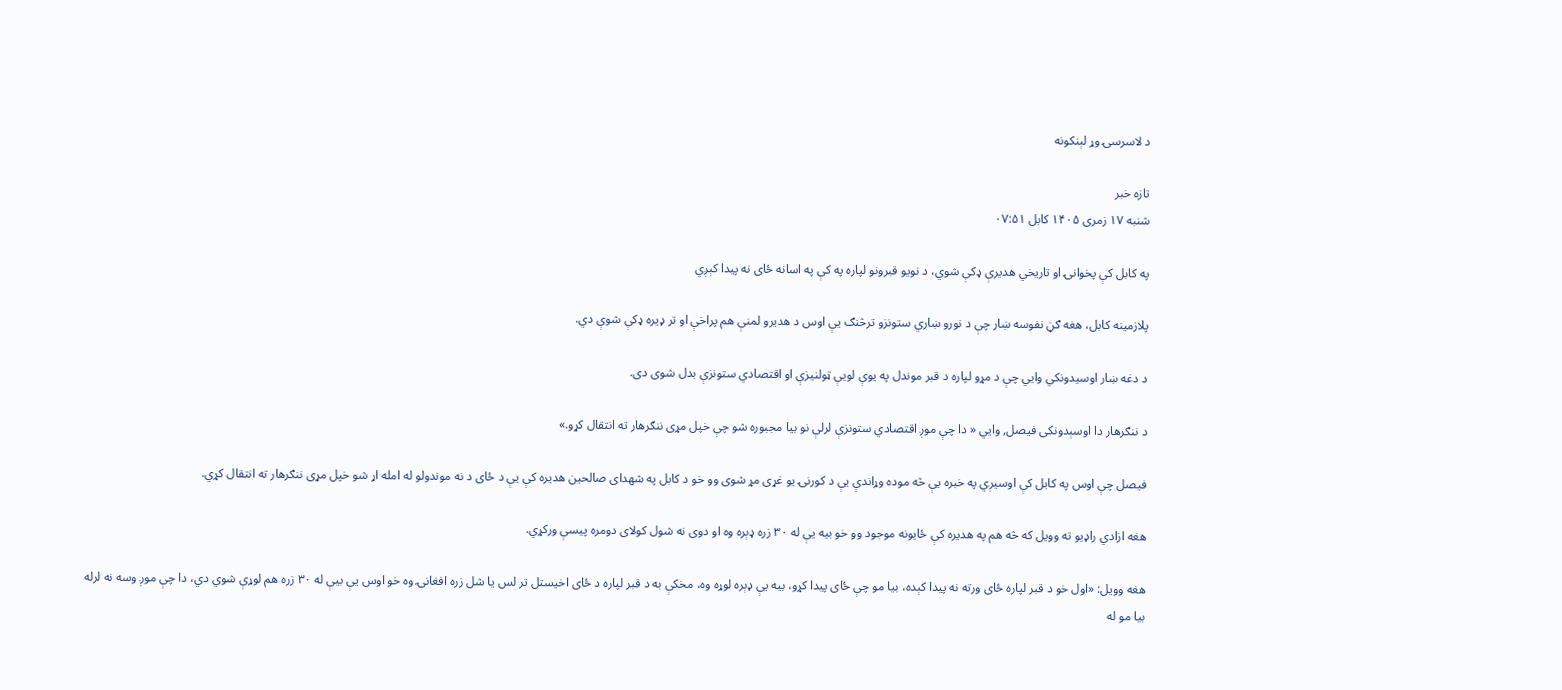د لاسرسۍ وړ لېنکونه

تازه خبر
شنبه ۱۷ زمری ۱۴۰۵ کابل ۰۷:۵۱

په کابل کې پخوانۍ او تاریخي هدیرې ډکې شوي، د نویو قبرونو لپاره په کې په اسانه ځای نه پيدا کېږي

پلازمینه کابل، هغه ګڼ نفوسه ښار چې د نورو ښاري ستونزو ترڅنګ یې اوس د هدیرو لمنې هم پراخې او تر ډیره ډکې شوې دي.

د دغه ښار اوسیدونکي وایي چې د مړو لپاره د قبر موندل په یوې لویې ټولنیزې او اقتصادي ستونزې بدل شوی دی.

د ننګرهار دا اوسېدونکی فیصل, وايي « دا چې موږ اقتصادي ستونزې لرلې نو بیا مجبوره شو چې خپل مړی ننګرهار ته انتقال کړو.»

فیصل چې اوس په کابل کې اوسیږي په خبره یې څه موده وړاندې یې د کورنۍ یو غړی مړ شوی وو خو د کابل په شهدای صالحین هدیره کې یې د ځای د نه موندولو له امله اړ شو خپل مړی ننګرهار ته انتقال کړي.

هغه ازادي راډيو ته وویل که څه هم په هدیره کې ځایونه موجود وو خو بیه یې له ۳۰ زره ډېره وه او دوی نه شول کولای دومره پیسې ورکړي.

هغه وویل: «اول خو د قبر لپاره ځای ورته نه پیدا کېده، بیا مو چې ځای پیدا کړو، بیه یې ډېره لوړه وه، مخکې به د قبر لپاره د ځای اخیستل تر لس یا شل زره افغانۍ وه خو اوس یې بیې له ۳۰ زره هم لوړې شوي دي، دا چې موږ وسه نه لرله بیا مو له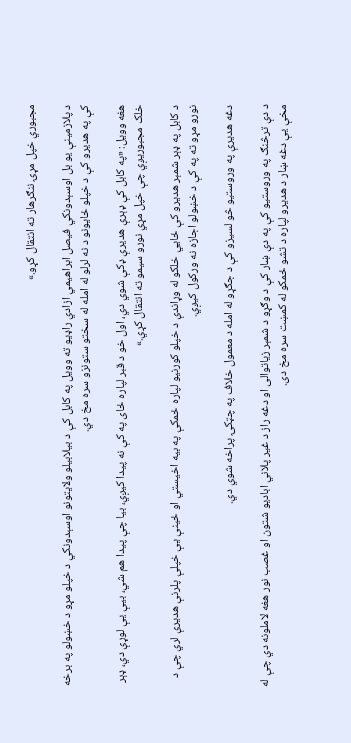مجبوري خپل مړۍ ننګرهار ته انتقال کړو.»

د پلازمینې یو بل اوسېدونکي فیصل ابراهیمي ازادي راډيو ته وویل په کابل کې د بیلابیلو ولایتونو اوسېدونکي د خپلو مړو د خښولو په برخه کې په هدیرو کې د خپلو ځایونو د نه لرلو له امله له سختو ستونزو سره مخ دي.

هغه وویل: «په کابل کې ډېرې هدیرې ډکې شوي دي، اول خو د قبر لپاره ځای په کې نه پیدا کیږي، بیا چې پیدا هم شي، بیې یې لوړې دي، ډېر خلک مجبوریږي چې خپل مړي نورو سیمو ته انتقال کړي.»

د کابل په ډېر شمېر هدیرو کې ځايي خلکو له وړاندې د خپلو کورنیو لپاره ځمکې په بیه اخیستي او ځینې یې خپلې پلرنې هدیرې لري چې د نورو مړو ته په کې د خښولو اجازه نه ورکول کیږي.

دغه هدیرې په وروستیو څو لسیزو کې د جګړو له امله د معمول خلاف په چټکۍ پراخه شوي دي.

د دې ترڅنګ په وروستیو کې په دې ښار کې د وګړو د شمېر زیاتوالی او دغه راز د غیر پلاني ابادیو شتون او غصب نور هغه لاملونه دي چې له مخې یې دغه ښار د هدیرو لپاره د تشو ځمکو له کمښت سره مخ دی.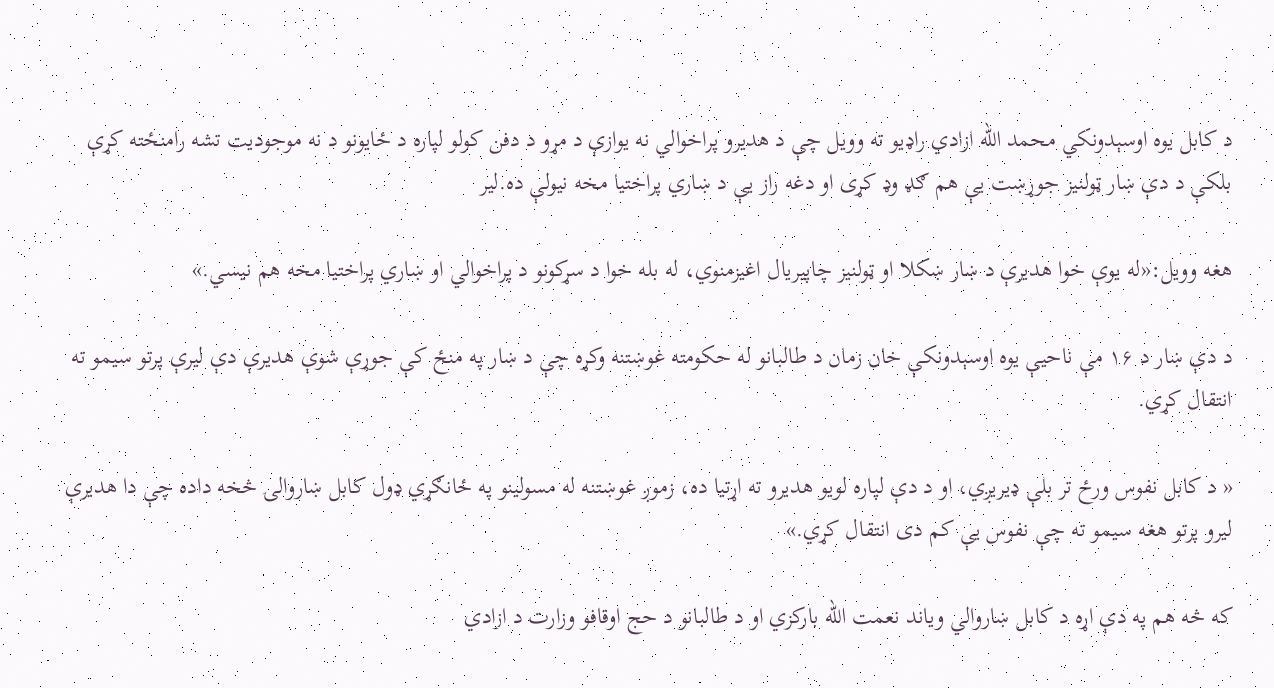د کابل یوه اوسېدونکي محمد الله ازادي راډيو ته وویل چې د هدیرو پراخوالي نه یوازې د مړو د دفن کولو لپاره د ځایونو د نه موجودیت تشه رامنځته کړې بلکې د دې ښار ټولنیز جوړښت یې هم ګډ وډ کړی او دغه راز یې د ښاري پراختیا مخه نیولې ده.لیر

هغه وویل:«له یوې خوا هدیرې د ښار ښکلا او ټولنیز چاپیریال اغیزمنوي، له بله خوا د سړکونو د پراخوالي او ښاري پراختیا مخه هم نیسي.»

د دې ښار د ۱۶ مې ناحیې یوه اوسېدونکې خان زمان د طالبانو له حکومته غوښتنه وکړه چې د ښار په منځ کې جوړې شوې هدیرې دې لیرې پرتو سیمو ته انتقال کړي.

« د کابل نفوس ورځ تر بلې ډیریږي، او د دې لپاره لویو هدیرو ته اړتیا ده، زموږ غوښتنه له مسولینو په ځانګړي ډول کابل ښاروالۍ څخه داده چې دا هدیرې لیرو پرتو هغه سیمو ته چې نفوس یې کم دی انتقال کړي.»

که څه هم په دې اړه د کابل ښاروالي ویاند نعمت الله بارکزي او د طالبانو د حج اوقافو وزارت د ازادي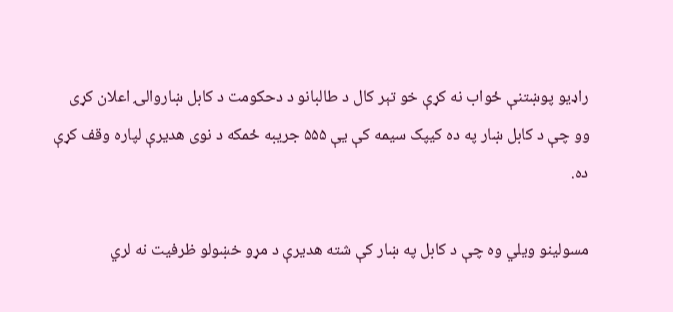راډيو پوښتنې ځواب نه کړې خو تېر کال د طالبانو د دحکومت د کابل ښاروالۍ اعلان کړی وو چې د کابل ښار په ده کیپک سیمه کې یې ۵۵۵ جریبه ځمکه د نوی هدیرې لپاره وقف کړې ده.

مسولینو ویلي وه چې د کابل په ښار کې شته هدیرې د مړو خښولو ظرفیت نه لري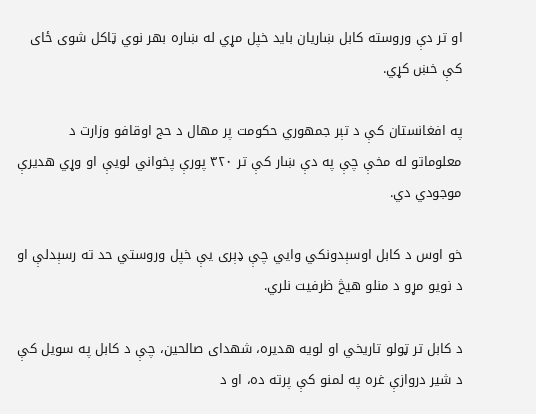او تر دې وروسته کابل ښاریان باید خپل مړي له ښاره بهر نوي ټاکل شوی ځای کې خښ کړي.

په افغانستان کې د تېر جمهوري حکومت پر مهال د حج اوقافو وزارت د معلوماتو له مخې چې په دې ښار کې تر ۳۲۰ پورې پخواني لویې او وړي هدیرې موجودي دي.

خو اوس د کابل اوسېدونکي وايي چې ډېری یې خپل وروستي حد ته رسېدلې او د نویو مړو د منلو هیڅ ظرفیت نلري.

د کابل تر ټولو تاریخي او لویه هدیره، شهدای صالحین، چې د کابل په سویل کې د شیر دروازې غره په لمنو کې پرته ده، او د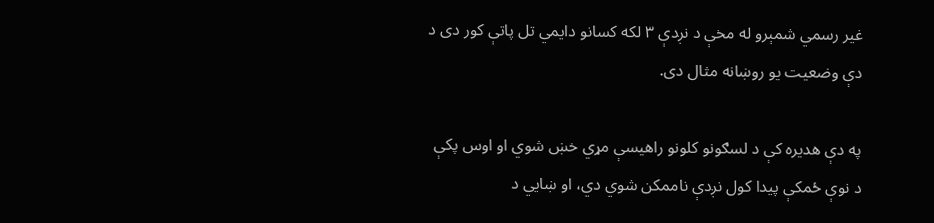غیر رسمي شمېرو له مخې د نږدې ۳ لکه کسانو دایمي تل پاتې کور دی د دې وضعیت یو روښانه مثال دی.

په دې هدیره کې د لسګونو کلونو راهیسې مړي خښ شوي او اوس پکې د نوې ځمکې پیدا کول نږدې ناممکن شوي دي، او ښايي د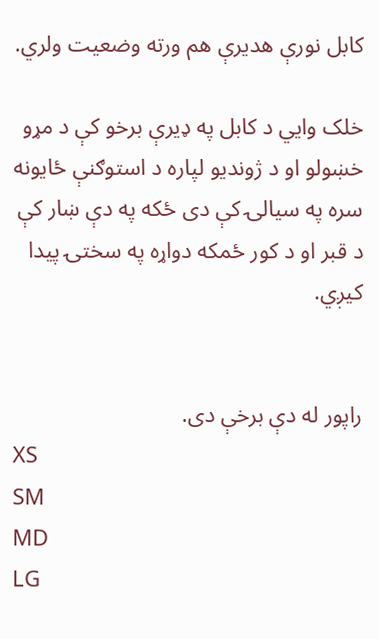کابل نورې هدیرې هم ورته وضعیت ولري.

خلک وايي د کابل په ډیرې برخو کې د مړو خښولو او د ژوندیو لپاره د استوګنې ځایونه سره په سیالۍ کې دی ځکه په دې ښار کې د قبر او د کور ځمکه دواړه په سختۍ پیدا کیږي.


راپور له دې برخې دی.
XS
SM
MD
LG